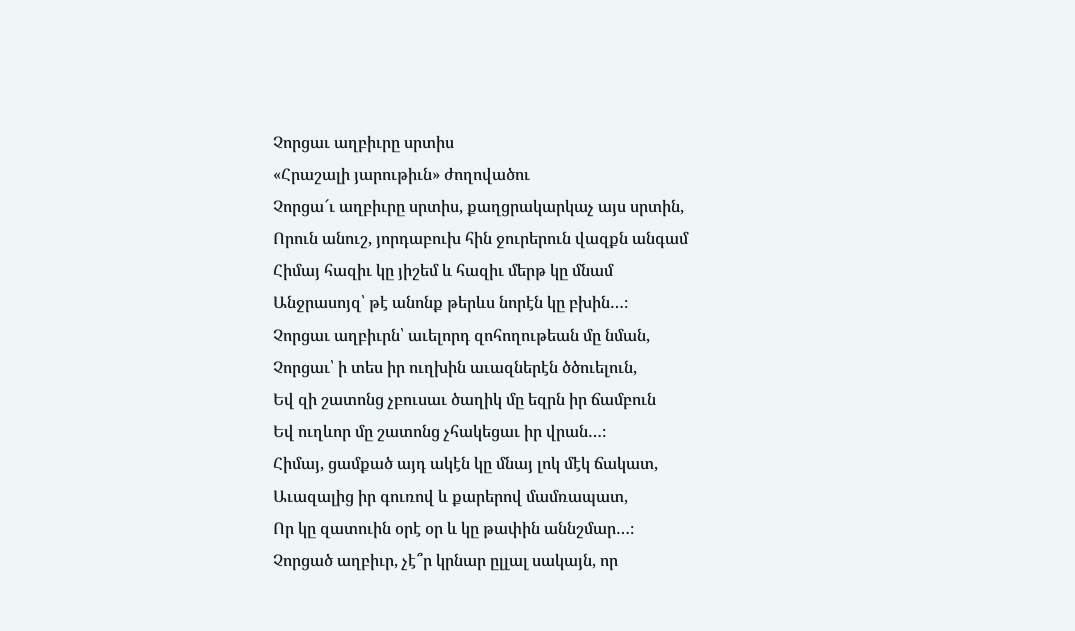Չորցաւ աղբիւրը սրտիս
«Հրաշալի յարութիւն» ժողովածու
Չորցա՜ւ աղբիւրը սրտիս, քաղցրակարկաչ այս սրտին,
Որուն անուշ, յորդաբուխ հին ջուրերուն վազքն անգամ
Հիմայ հազիւ կը յիշեմ և հազիւ մերթ կը մնամ
Անջրասոյզ՝ թէ անոնք թերևս նորէն կը բխին…։
Չորցաւ աղբիւրն՝ աւելորդ զոհողութեան մը նման,
Չորցաւ՝ ի տես իր ուղխին աւազներէն ծծուելուն,
Եվ զի շատոնց չբուսաւ ծաղիկ մը եզրն իր ճամբուն
Եվ ուղևոր մը շատոնց չհակեցաւ իր վրան…։
Հիմայ, ցամքած այդ ակէն կը մնայ լոկ մէկ ճակատ,
Աւազալից իր գուռով և քարերով մամռապատ,
Որ կը զատուին օրէ օր և կը թափին աննշմար…։
Չորցած աղբիւր, չէ՞ր կրնար ըլլալ սակայն, որ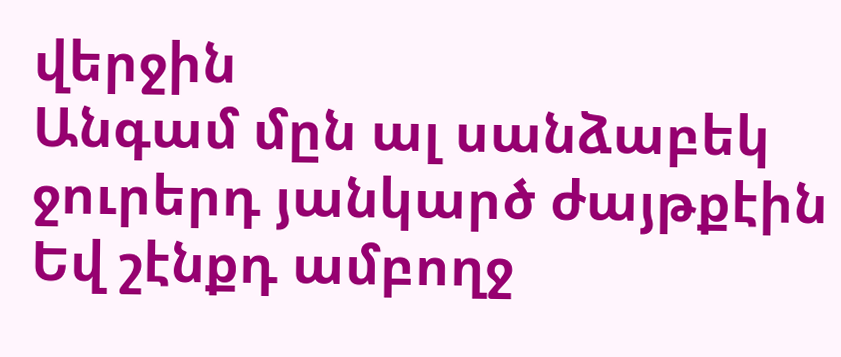վերջին
Անգամ մըն ալ սանձաբեկ ջուրերդ յանկարծ ժայթքէին
Եվ շէնքդ ամբողջ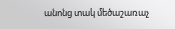անոնց տակ մեծաշառաչ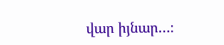վար իյնար…։